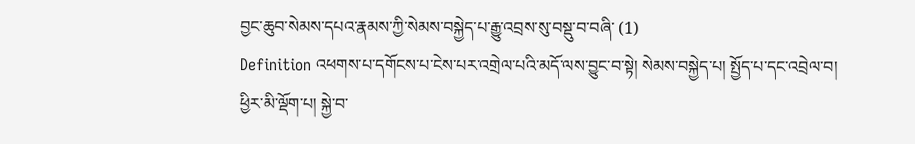བྱང་ཆུབ་སེམས་དཔའ་རྣམས་ཀྱི་སེམས་བསྐྱེད་པ་རྒྱུ་འབྲས་སུ་བསྡུ་བ་བཞི་ (1)
Definition འཕགས་པ་དགོངས་པ་ངེས་པར་འགྲེལ་པའི་མདོ་ལས་བྱུང་བ་སྟེ། སེམས་བསྐྱེད་པ། སྤྱོད་པ་དང་འབྲེལ་བ། ཕྱིར་མི་ལྡོག་པ། སྐྱེ་བ་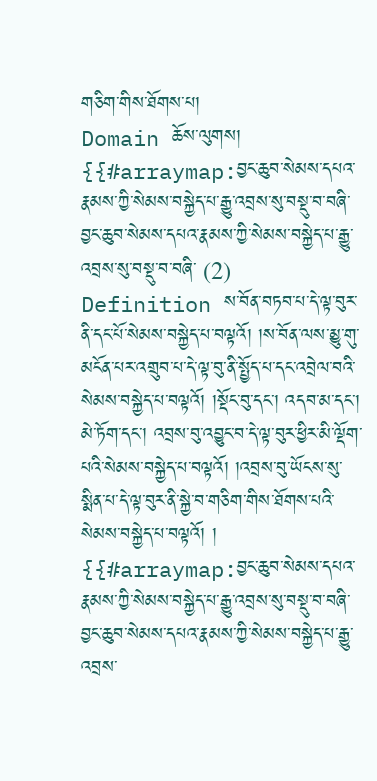གཅིག་གིས་ཐོགས་པ།
Domain ཆོས་ལུགས།
{{#arraymap:བྱང་ཆུབ་སེམས་དཔའ་རྣམས་ཀྱི་སེམས་བསྐྱེད་པ་རྒྱུ་འབྲས་སུ་བསྡུ་བ་བཞི་
བྱང་ཆུབ་སེམས་དཔའ་རྣམས་ཀྱི་སེམས་བསྐྱེད་པ་རྒྱུ་འབྲས་སུ་བསྡུ་བ་བཞི་ (2)
Definition ས་བོན་བཏབ་པ་དེ་ལྟ་བུར་ནི་དང་པོ་སེམས་བསྐྱེད་པ་བལྟའོ། །ས་བོན་ལས་མྱུ་གུ་མངོན་པར་འགྲུབ་པ་དེ་ལྟ་བུ་ནི་སྤྱོད་པ་དང་འབྲེལ་བའི་སེམས་བསྐྱེད་པ་བལྟའོ། །སྡོང་བུ་དང་། འདབ་མ་དང་། མེ་ཏོག་དང་། འབྲས་བུ་འབྱུང་བ་དེ་ལྟ་བུར་ཕྱིར་མི་ལྡོག་པའི་སེམས་བསྐྱེད་པ་བལྟའོ། །འབྲས་བུ་ཡོངས་སུ་སྨིན་པ་དེ་ལྟ་བུར་ནི་སྐྱེ་བ་གཅིག་གིས་ཐོགས་པའི་སེམས་བསྐྱེད་པ་བལྟའོ། །
{{#arraymap:བྱང་ཆུབ་སེམས་དཔའ་རྣམས་ཀྱི་སེམས་བསྐྱེད་པ་རྒྱུ་འབྲས་སུ་བསྡུ་བ་བཞི་
བྱང་ཆུབ་སེམས་དཔའ་རྣམས་ཀྱི་སེམས་བསྐྱེད་པ་རྒྱུ་འབྲས་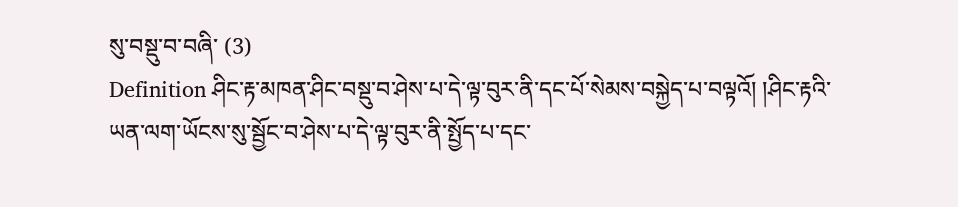སུ་བསྡུ་བ་བཞི་ (3)
Definition ཤིང་རྟ་མཁན་ཤིང་བསྡུ་བ་ཤེས་པ་དེ་ལྟ་བུར་ནི་དང་པོ་སེམས་བསྐྱེད་པ་བལྟའོ། །ཤིང་རྟའི་ཡན་ལག་ཡོངས་སུ་སྦྱོང་བ་ཤེས་པ་དེ་ལྟ་བུར་ནི་སྤྱོད་པ་དང་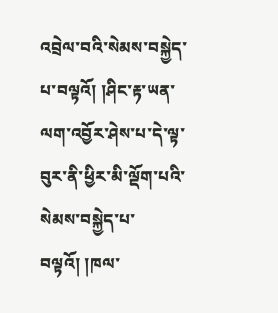འབྲེལ་བའི་སེམས་བསྐྱེད་པ་བལྟའོ། །ཤིང་རྟ་ཡན་ལག་འབྱོར་ཤེས་པ་དེ་ལྟ་བུར་ནི་ཕྱིར་མི་ལྡོག་པའི་སེམས་བསྐྱེད་པ་བལྟའོ། །ཁལ་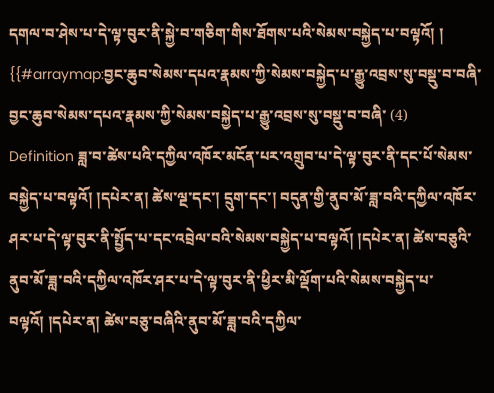དགལ་བ་ཤེས་པ་དེ་ལྟ་བུར་ནི་སྐྱེ་བ་གཅིག་གིས་ཐོགས་པའི་སེམས་བསྐྱེད་པ་བལྟའོ། །
{{#arraymap:བྱང་ཆུབ་སེམས་དཔའ་རྣམས་ཀྱི་སེམས་བསྐྱེད་པ་རྒྱུ་འབྲས་སུ་བསྡུ་བ་བཞི་
བྱང་ཆུབ་སེམས་དཔའ་རྣམས་ཀྱི་སེམས་བསྐྱེད་པ་རྒྱུ་འབྲས་སུ་བསྡུ་བ་བཞི་ (4)
Definition ཟླ་བ་ཚེས་པའི་དཀྱིལ་འཁོར་མངོན་པར་འགྲུབ་པ་དེ་ལྟ་བུར་ནི་དང་པོ་སེམས་བསྐྱེད་པ་བལྟའོ། །དཔེར་ན། ཚེས་ལྔ་དང་། དྲུག་དང་། བདུན་གྱི་ནུབ་མོ་ཟླ་བའི་དཀྱིལ་འཁོར་ཤར་པ་དེ་ལྟ་བུར་ནི་སྤྱོད་པ་དང་འབྲེལ་བའི་སེམས་བསྐྱེད་པ་བལྟའོ། །དཔེར་ན། ཚེས་བཅུའི་ནུབ་མོ་ཟླ་བའི་དཀྱིལ་འཁོར་ཤར་པ་དེ་ལྟ་བུར་ནི་ཕྱིར་མི་ལྡོག་པའི་སེམས་བསྐྱེད་པ་བལྟའོ། །དཔེར་ན། ཚེས་བཅུ་བཞིའི་ནུབ་མོ་ཟླ་བའི་དཀྱིལ་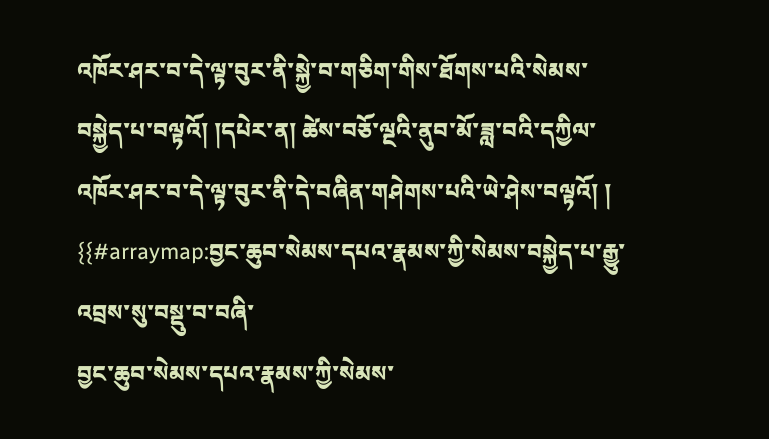འཁོར་ཤར་བ་དེ་ལྟ་བུར་ནི་སྐྱེ་བ་གཅིག་གིས་ཐོགས་པའི་སེམས་བསྐྱེད་པ་བལྟའོ། །དཔེར་ན། ཚེས་བཅོ་ལྔའི་ནུབ་མོ་ཟླ་བའི་དཀྱིལ་འཁོར་ཤར་བ་དེ་ལྟ་བུར་ནི་དེ་བཞིན་གཤེགས་པའི་ཡེ་ཤེས་བལྟའོ། །
{{#arraymap:བྱང་ཆུབ་སེམས་དཔའ་རྣམས་ཀྱི་སེམས་བསྐྱེད་པ་རྒྱུ་འབྲས་སུ་བསྡུ་བ་བཞི་
བྱང་ཆུབ་སེམས་དཔའ་རྣམས་ཀྱི་སེམས་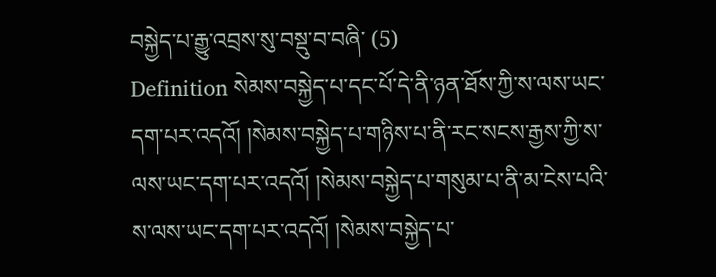བསྐྱེད་པ་རྒྱུ་འབྲས་སུ་བསྡུ་བ་བཞི་ (5)
Definition སེམས་བསྐྱེད་པ་དང་པོ་དེ་ནི་ཉན་ཐོས་ཀྱི་ས་ལས་ཡང་དག་པར་འདའོ། །སེམས་བསྐྱེད་པ་གཉིས་པ་ནི་རང་སངས་རྒྱས་ཀྱི་ས་ལས་ཡང་དག་པར་འདའོ། །སེམས་བསྐྱེད་པ་གསུམ་པ་ནི་མ་ངེས་པའི་ས་ལས་ཡང་དག་པར་འདའོ། །སེམས་བསྐྱེད་པ་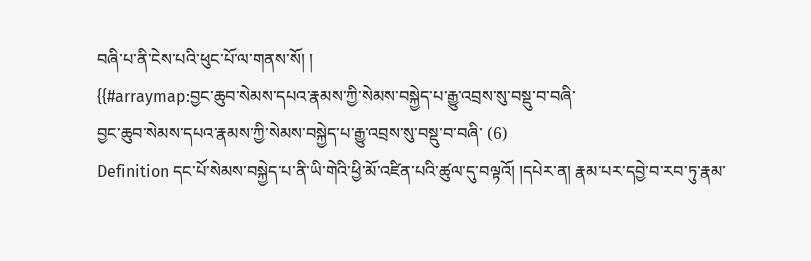བཞི་པ་ནི་ངེས་པའི་ཕུང་པོ་ལ་གནས་སོ། །
{{#arraymap:བྱང་ཆུབ་སེམས་དཔའ་རྣམས་ཀྱི་སེམས་བསྐྱེད་པ་རྒྱུ་འབྲས་སུ་བསྡུ་བ་བཞི་
བྱང་ཆུབ་སེམས་དཔའ་རྣམས་ཀྱི་སེམས་བསྐྱེད་པ་རྒྱུ་འབྲས་སུ་བསྡུ་བ་བཞི་ (6)
Definition དང་པོ་སེམས་བསྐྱེད་པ་ནི་ཡི་གེའི་ཕྱི་མོ་འཛིན་པའི་ཚུལ་དུ་བལྟའོ། །དཔེར་ན། རྣམ་པར་དབྱེ་བ་རབ་ཏུ་རྣམ་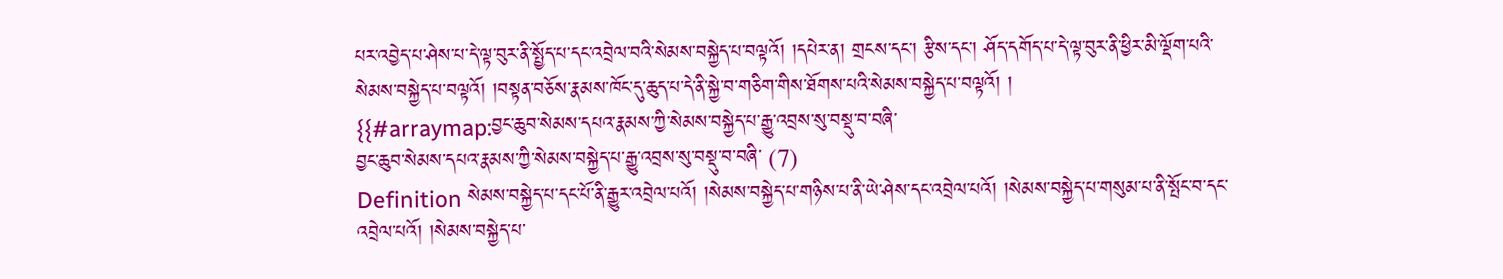པར་འབྱེད་པ་ཤེས་པ་དེ་ལྟ་བུར་ནི་སྤྱོད་པ་དང་འབྲེལ་བའི་སེམས་བསྐྱེད་པ་བལྟའོ། །དཔེར་ན། གྲངས་དང་། རྩིས་དང་། ཤོད་དགོད་པ་དེ་ལྟ་བུར་ནི་ཕྱིར་མི་ལྡོག་པའི་སེམས་བསྐྱེད་པ་བལྟའོ། །བསྟན་བཅོས་རྣམས་ཁོང་དུ་ཆུད་པ་དེ་ནི་སྐྱེ་བ་གཅིག་གིས་ཐོགས་པའི་སེམས་བསྐྱེད་པ་བལྟའོ། །
{{#arraymap:བྱང་ཆུབ་སེམས་དཔའ་རྣམས་ཀྱི་སེམས་བསྐྱེད་པ་རྒྱུ་འབྲས་སུ་བསྡུ་བ་བཞི་
བྱང་ཆུབ་སེམས་དཔའ་རྣམས་ཀྱི་སེམས་བསྐྱེད་པ་རྒྱུ་འབྲས་སུ་བསྡུ་བ་བཞི་ (7)
Definition སེམས་བསྐྱེད་པ་དང་པོ་ནི་རྒྱུར་འབྲེལ་པའོ། །སེམས་བསྐྱེད་པ་གཉིས་པ་ནི་ཡེ་ཤེས་དང་འབྲེལ་པའོ། །སེམས་བསྐྱེད་པ་གསུམ་པ་ནི་སྤོང་བ་དང་འབྲེལ་པའོ། །སེམས་བསྐྱེད་པ་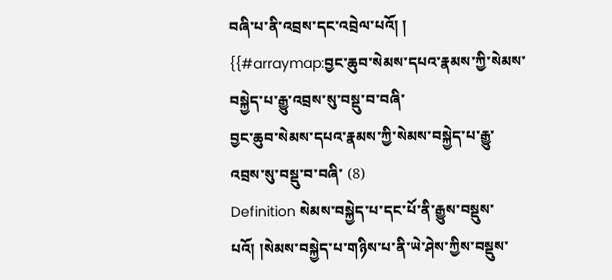བཞི་པ་ནི་འབྲས་དང་འབྲེལ་པའོ། །
{{#arraymap:བྱང་ཆུབ་སེམས་དཔའ་རྣམས་ཀྱི་སེམས་བསྐྱེད་པ་རྒྱུ་འབྲས་སུ་བསྡུ་བ་བཞི་
བྱང་ཆུབ་སེམས་དཔའ་རྣམས་ཀྱི་སེམས་བསྐྱེད་པ་རྒྱུ་འབྲས་སུ་བསྡུ་བ་བཞི་ (8)
Definition སེམས་བསྐྱེད་པ་དང་པོ་ནི་རྒྱུས་བསྡུས་པའོ། །སེམས་བསྐྱེད་པ་གཉིས་པ་ནི་ཡེ་ཤེས་ཀྱིས་བསྡུས་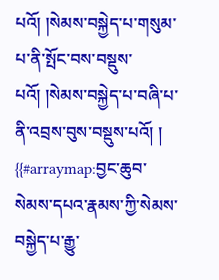པའོ། །སེམས་བསྐྱེད་པ་གསུམ་པ་ནི་སྤོང་བས་བསྡུས་པའོ། །སེམས་བསྐྱེད་པ་བཞི་པ་ནི་འབྲས་བུས་བསྡུས་པའོ། །
{{#arraymap:བྱང་ཆུབ་སེམས་དཔའ་རྣམས་ཀྱི་སེམས་བསྐྱེད་པ་རྒྱུ་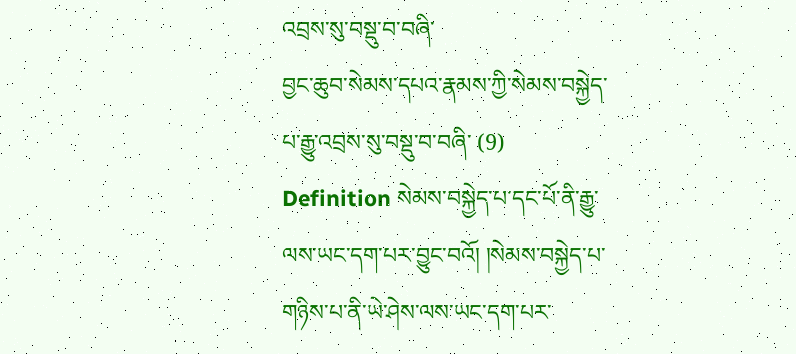འབྲས་སུ་བསྡུ་བ་བཞི་
བྱང་ཆུབ་སེམས་དཔའ་རྣམས་ཀྱི་སེམས་བསྐྱེད་པ་རྒྱུ་འབྲས་སུ་བསྡུ་བ་བཞི་ (9)
Definition སེམས་བསྐྱེད་པ་དང་པོ་ནི་རྒྱུ་ལས་ཡང་དག་པར་བྱུང་བའོ། །སེམས་བསྐྱེད་པ་གཉིས་པ་ནི་ཡེ་ཤེས་ལས་ཡང་དག་པར་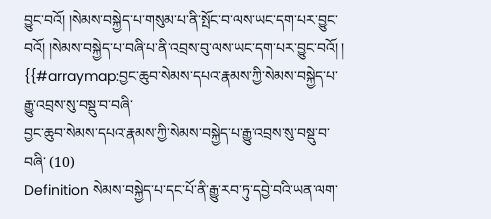བྱུང་བའོ། །སེམས་བསྐྱེད་པ་གསུམ་པ་ནི་སྤོང་བ་ལས་ཡང་དག་པར་བྱུང་བའོ། །སེམས་བསྐྱེད་པ་བཞི་པ་ནི་འབྲས་བུ་ལས་ཡང་དག་པར་བྱུང་བའོ། །
{{#arraymap:བྱང་ཆུབ་སེམས་དཔའ་རྣམས་ཀྱི་སེམས་བསྐྱེད་པ་རྒྱུ་འབྲས་སུ་བསྡུ་བ་བཞི་
བྱང་ཆུབ་སེམས་དཔའ་རྣམས་ཀྱི་སེམས་བསྐྱེད་པ་རྒྱུ་འབྲས་སུ་བསྡུ་བ་བཞི་ (10)
Definition སེམས་བསྐྱེད་པ་དང་པོ་ནི་རྒྱུ་རབ་ཏུ་དབྱེ་བའི་ཡན་ལག་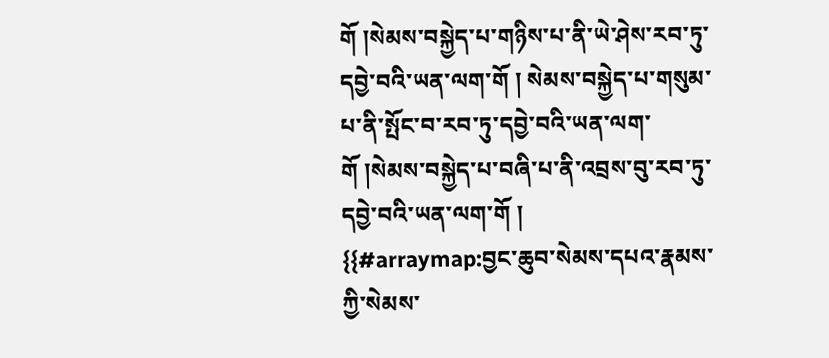གོ །སེམས་བསྐྱེད་པ་གཉིས་པ་ནི་ཡེ་ཤེས་རབ་ཏུ་དབྱེ་བའི་ཡན་ལག་གོ ། སེམས་བསྐྱེད་པ་གསུམ་པ་ནི་སྤོང་བ་རབ་ཏུ་དབྱེ་བའི་ཡན་ལག་གོ །སེམས་བསྐྱེད་པ་བཞི་པ་ནི་འབྲས་བུ་རབ་ཏུ་དབྱེ་བའི་ཡན་ལག་གོ །
{{#arraymap:བྱང་ཆུབ་སེམས་དཔའ་རྣམས་ཀྱི་སེམས་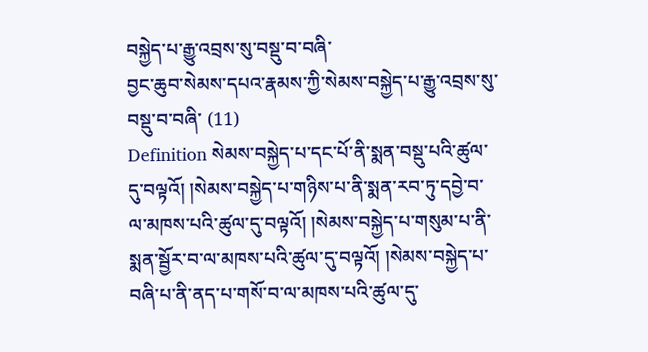བསྐྱེད་པ་རྒྱུ་འབྲས་སུ་བསྡུ་བ་བཞི་
བྱང་ཆུབ་སེམས་དཔའ་རྣམས་ཀྱི་སེམས་བསྐྱེད་པ་རྒྱུ་འབྲས་སུ་བསྡུ་བ་བཞི་ (11)
Definition སེམས་བསྐྱེད་པ་དང་པོ་ནི་སྨན་བསྡུ་པའི་ཚུལ་དུ་བལྟའོ། །སེམས་བསྐྱེད་པ་གཉིས་པ་ནི་སྨན་རབ་ཏུ་དབྱེ་བ་ལ་མཁས་པའི་ཚུལ་དུ་བལྟའོ། །སེམས་བསྐྱེད་པ་གསུམ་པ་ནི་སྨན་སྦྱོར་བ་ལ་མཁས་པའི་ཚུལ་དུ་བལྟའོ། །སེམས་བསྐྱེད་པ་བཞི་པ་ནི་ནད་པ་གསོ་བ་ལ་མཁས་པའི་ཚུལ་དུ་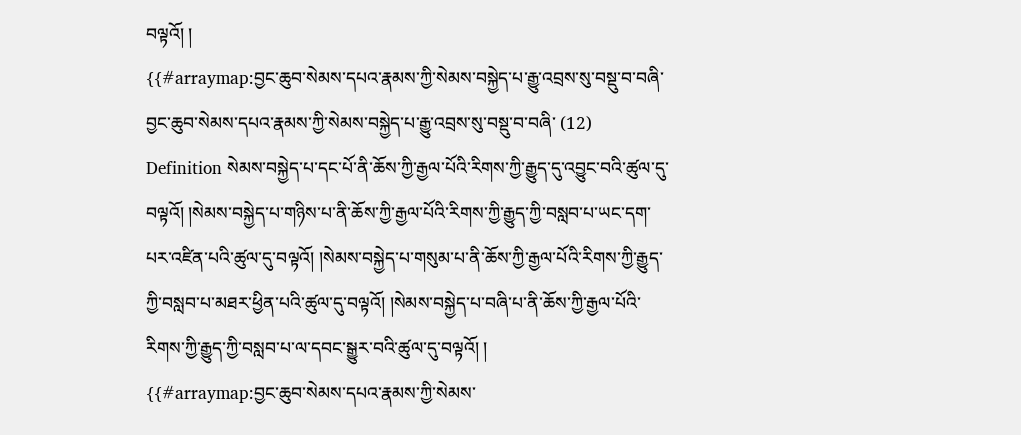བལྟའོ། །
{{#arraymap:བྱང་ཆུབ་སེམས་དཔའ་རྣམས་ཀྱི་སེམས་བསྐྱེད་པ་རྒྱུ་འབྲས་སུ་བསྡུ་བ་བཞི་
བྱང་ཆུབ་སེམས་དཔའ་རྣམས་ཀྱི་སེམས་བསྐྱེད་པ་རྒྱུ་འབྲས་སུ་བསྡུ་བ་བཞི་ (12)
Definition སེམས་བསྐྱེད་པ་དང་པོ་ནི་ཆོས་ཀྱི་རྒྱལ་པོའི་རིགས་ཀྱི་རྒྱུད་དུ་འབྱུང་བའི་ཚུལ་དུ་བལྟའོ། །སེམས་བསྐྱེད་པ་གཉིས་པ་ནི་ཆོས་ཀྱི་རྒྱལ་པོའི་རིགས་ཀྱི་རྒྱུད་ཀྱི་བསླབ་པ་ཡང་དག་པར་འཛིན་པའི་ཚུལ་དུ་བལྟའོ། །སེམས་བསྐྱེད་པ་གསུམ་པ་ནི་ཆོས་ཀྱི་རྒྱལ་པོའི་རིགས་ཀྱི་རྒྱུད་ཀྱི་བསླབ་པ་མཐར་ཕྱིན་པའི་ཚུལ་དུ་བལྟའོ། །སེམས་བསྐྱེད་པ་བཞི་པ་ནི་ཆོས་ཀྱི་རྒྱལ་པོའི་རིགས་ཀྱི་རྒྱུད་ཀྱི་བསླབ་པ་ལ་དབང་སྒྱུར་བའི་ཚུལ་དུ་བལྟའོ། །
{{#arraymap:བྱང་ཆུབ་སེམས་དཔའ་རྣམས་ཀྱི་སེམས་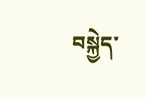བསྐྱེད་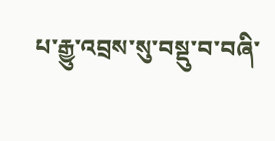པ་རྒྱུ་འབྲས་སུ་བསྡུ་བ་བཞི་